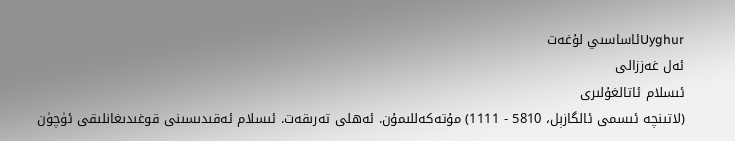Uyghurئاساسىي لۇغەت
ئەل غەززالى
ئىسلام ئاتالغۇلىرى
(لاتىنچە ئىسمى ئالگازېل، 5810 - 1111) مۇتەكەللىمۇن. ئەھلى تەرىقەت. ئىسلام ئەقىدىسىنى قوغىدىغانلىقى ئۈچۈن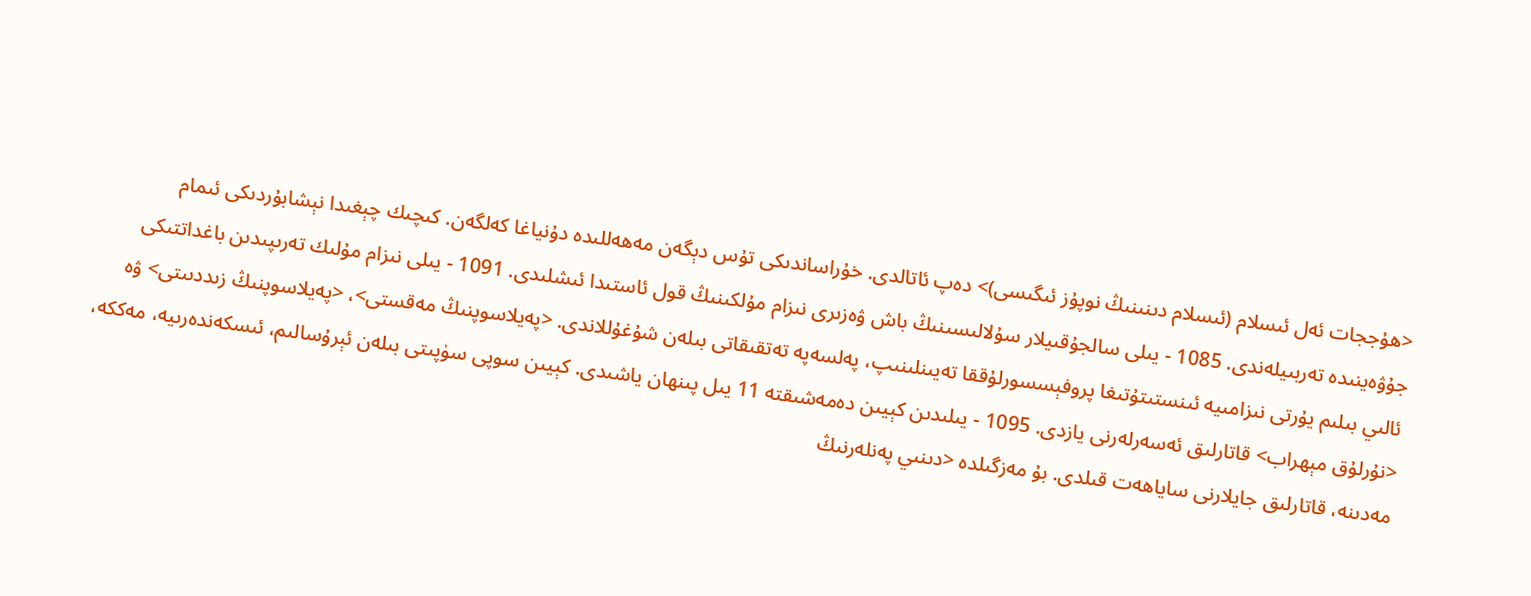<ھۇججات ئەل ئىسلام (ئىسلام دىنىنىڭ نوپۇز ئىگىسى)> دەپ ئاتالدى. خۇراساندىكى تۇس دېگەن مەھەللىدە دۇنياغا كەلگەن. كىچىك چېغىدا نېشابۇردىكى ئىمام جۇۋەينىدە تەربىيلەندى. 1085 - يىلى سالجۇقىيلار سۇلالىسىنىڭ باش ۋەزىرى نىزام مۇلكىنىڭ قول ئاستىدا ئىشلىدى. 1091 - يىلى نىزام مۇلىك تەرىپىدىن باغداتتىكى ئالىي بىلىم يۇرتى نىزامىيە ئىنستىتۇتىغا پروفېسسورلۇققا تەيىنلىنىپ، پەلسەپە تەتقىقاتى بىلەن شۇغۇللاندى. <پەيلاسوپنىڭ مەقستى>، <پەيلاسوپنىڭ زىددىىتى> ۋە <نۇرلۇق مېھراب> قاتارلىق ئەسەرلەرنى يازدى. 1095 - يىلىدىن كېيىن دەمەشىقتە 11 يىل پىنھان ياشىدى. كېيىن سوپى سۈپىتى بىلەن ئېرۇسالىم، ئىسكەندەرىيە، مەككە، مەدىنە، قاتارلىق جايلارنى ساياھەت قىلدى. بۇ مەزگىلدە <دىنىي پەنلەرنىڭ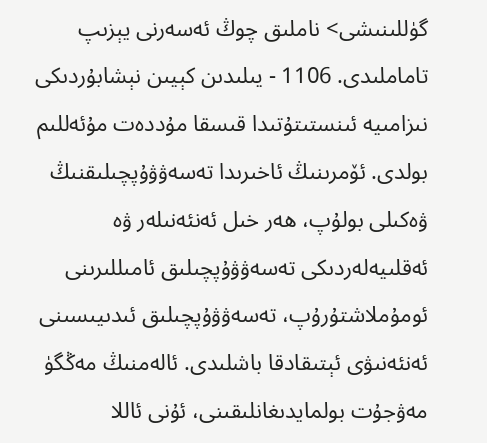گۈللىنىشى> ناملىق چوڭ ئەسەرنى يېزىپ تاماملىدى. 1106 - يىلىدىن كېيىن نېشابۇردىكى نىزامىيە ئىنستىتۇتىدا قىسقا مۇددەت مۇئەللىم بولدى. ئۆمرىنىڭ ئاخىرىدا تەسەۋۋۇپچىلىقنىڭ ۋەكىلى بولۇپ، ھەر خىل ئەنئەنىلەر ۋە ئەقلىيەلەردىكى تەسەۋۋۇپچىلىق ئامىللىرىنى ئومۇملاشتۇرۇپ، تەسەۋۋۇپچىلىق ئىدىيىسىنى ئەنئەنىۋى ئېتىقادقا باشلىدى. ئالەمنىڭ مەڭگۈ مەۋجۇت بولمايدىغانلىقىنى، ئۇنى ئاللا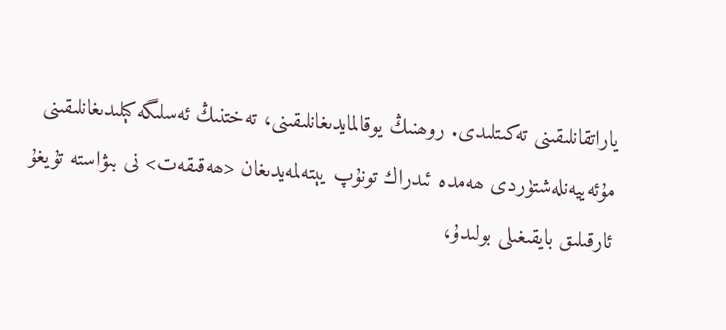ياراتقانلىقىنى تەكىتلىدى. روھنىڭ يوقالمايدىغانلىقىنى، تەختنىڭ ئەسلىگە كېلىدىغانلىقىنى مۇئەييەنلەشتۈردى ھەمدە ئىدراك تونۇپ يېتەلمەيدىغان <ھەقىقەت> نى بىۋاستە تۇيغۇ ئارقىلىق بايقىغىلى بولىدۇ،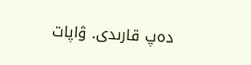دەپ قارىدى. ۋاپات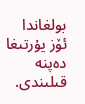بولغاندا ئۆز يۇرتىغا دەپنە قىلىندى.